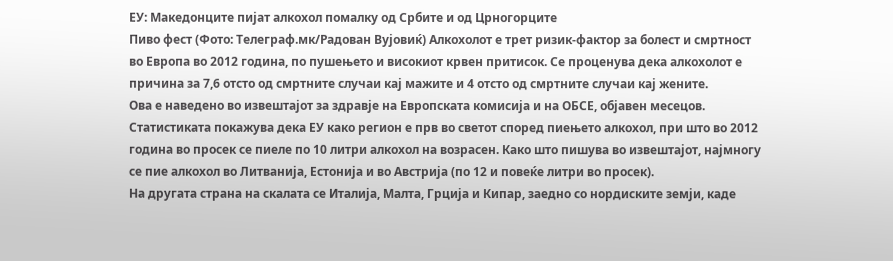ЕУ: Македонците пијат алкохол помалку од Србите и од Црногорците
Пиво фест (Фото: Телеграф.мк/Радован Вујовиќ) Алкохолот е трет ризик-фактор за болест и смртност во Европа во 2012 година, по пушењето и високиот крвен притисок. Се проценува дека алкохолот е причина за 7,6 отсто од смртните случаи кај мажите и 4 отсто од смртните случаи кај жените.
Ова е наведено во извештајот за здравје на Европската комисија и на ОБСЕ, објавен месецов.
Статистиката покажува дека ЕУ како регион е прв во светот според пиењето алкохол, при што во 2012 година во просек се пиеле по 10 литри алкохол на возрасен. Како што пишува во извештајот, најмногу се пие алкохол во Литванија, Естонија и во Австрија (по 12 и повеќе литри во просек).
На другата страна на скалата се Италија, Малта, Грција и Кипар, заедно со нордиските земји, каде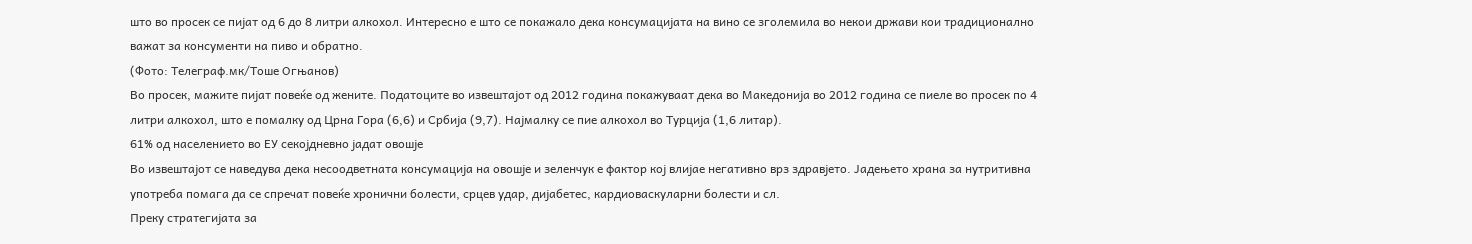што во просек се пијат од 6 до 8 литри алкохол. Интересно е што се покажало дека консумацијата на вино се зголемила во некои држави кои традиционално важат за консументи на пиво и обратно.
(Фото: Телеграф.мк/Тоше Огњанов)
Во просек, мажите пијат повеќе од жените. Податоците во извештајот од 2012 година покажуваат дека во Македонија во 2012 година се пиеле во просек по 4 литри алкохол, што е помалку од Црна Гора (6,6) и Србија (9,7). Најмалку се пие алкохол во Турција (1,6 литар).
61% од населението во ЕУ секојдневно јадат овошје
Во извештајот се наведува дека несоодветната консумација на овошје и зеленчук е фактор кој влијае негативно врз здравјето. Јадењето храна за нутритивна употреба помага да се спречат повеќе хронични болести, срцев удар, дијабетес, кардиоваскуларни болести и сл.
Преку стратегијата за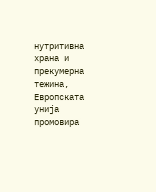нутритивна храна и прекумерна тежина, Европската унија промовира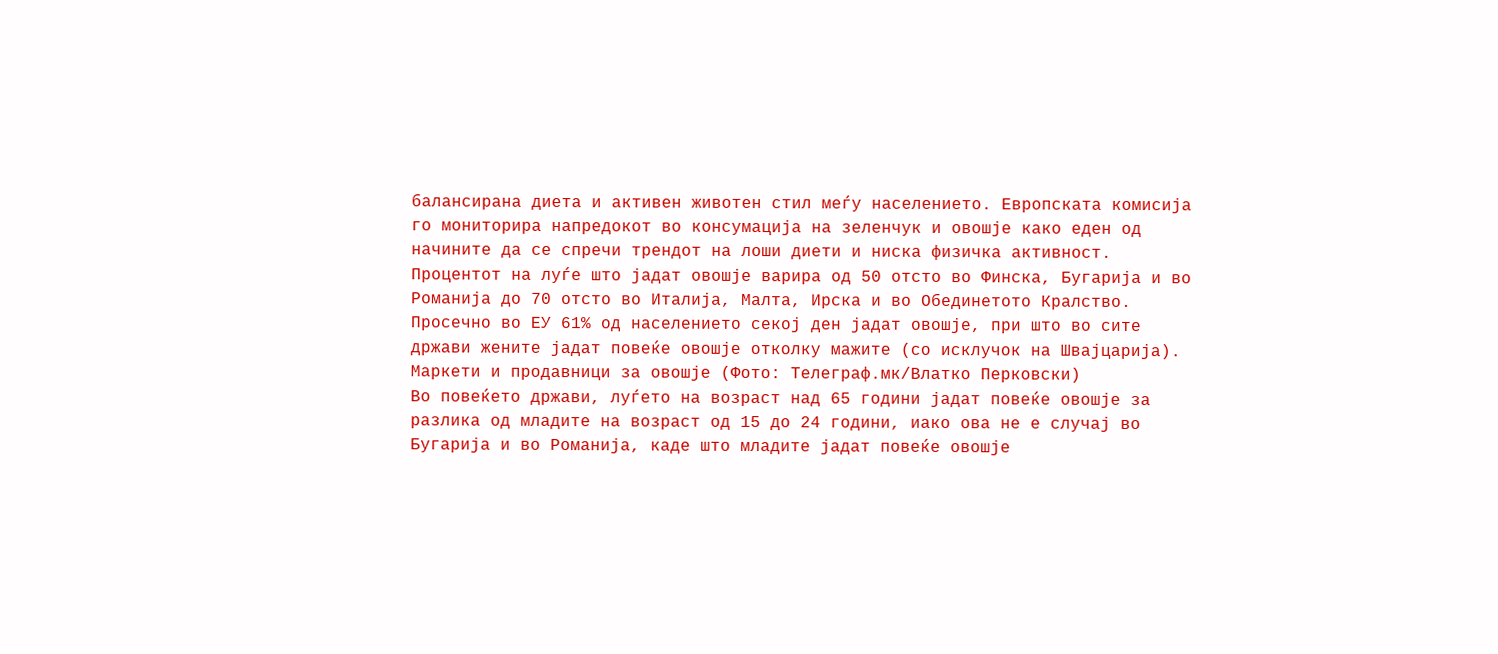балансирана диета и активен животен стил меѓу населението. Европската комисија го мониторира напредокот во консумација на зеленчук и овошје како еден од начините да се спречи трендот на лоши диети и ниска физичка активност.
Процентот на луѓе што јадат овошје варира од 50 отсто во Финска, Бугарија и во Романија до 70 отсто во Италија, Малта, Ирска и во Обединетото Кралство. Просечно во ЕУ 61% од населението секој ден јадат овошје, при што во сите држави жените јадат повеќе овошје отколку мажите (со исклучок на Швајцарија).
Маркети и продавници за овошје (Фото: Телеграф.мк/Влатко Перковски)
Во повеќето држави, луѓето на возраст над 65 години јадат повеќе овошје за разлика од младите на возраст од 15 до 24 години, иако ова не е случај во Бугарија и во Романија, каде што младите јадат повеќе овошје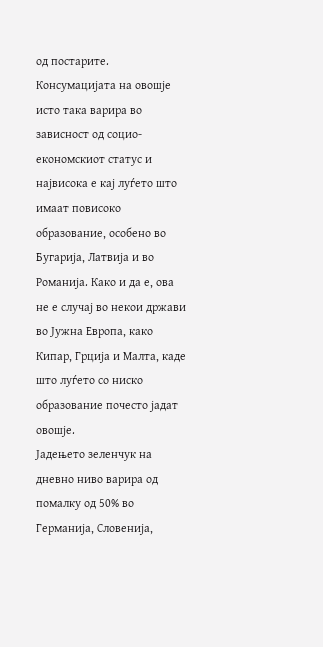од постарите.
Консумацијата на овошје исто така варира во зависност од социо-економскиот статус и највисока е кај луѓето што имаат повисоко образование, особено во Бугарија, Латвија и во Романија. Како и да е, ова не е случај во некои држави во Јужна Европа, како Кипар, Грција и Малта, каде што луѓето со ниско образование почесто јадат овошје.
Јадењето зеленчук на дневно ниво варира од помалку од 50% во Германија, Словенија,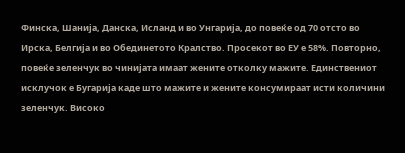Финска, Шанија, Данска, Исланд и во Унгарија, до повеќе од 70 отсто во Ирска, Белгија и во Обединетото Кралство. Просекот во ЕУ е 58%. Повторно, повеќе зеленчук во чинијата имаат жените отколку мажите. Единствениот исклучок е Бугарија каде што мажите и жените консумираат исти количини зеленчук. Високо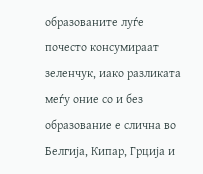образованите луѓе почесто консумираат зеленчук, иако разликата меѓу оние со и без образование е слична во Белгија, Кипар, Грција и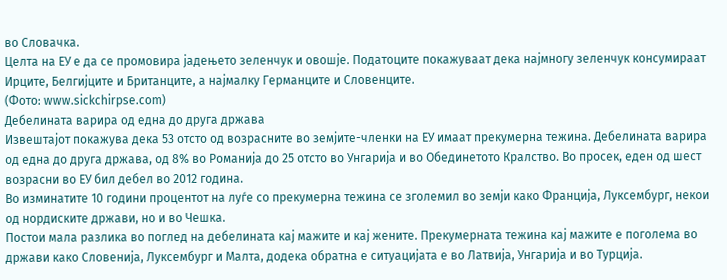во Словачка.
Целта на ЕУ е да се промовира јадењето зеленчук и овошје. Податоците покажуваат дека најмногу зеленчук консумираат Ирците, Белгијците и Британците, а најмалку Германците и Словенците.
(Фото: www.sickchirpse.com)
Дебелината варира од една до друга држава
Извештајот покажува дека 53 отсто од возрасните во земјите-членки на ЕУ имаат прекумерна тежина. Дебелината варира од една до друга држава, од 8% во Романија до 25 отсто во Унгарија и во Обединетото Кралство. Во просек, еден од шест возрасни во ЕУ бил дебел во 2012 година.
Во изминатите 10 години процентот на луѓе со прекумерна тежина се зголемил во земји како Франција, Луксембург, некои од нордиските држави, но и во Чешка.
Постои мала разлика во поглед на дебелината кај мажите и кај жените. Прекумерната тежина кај мажите е поголема во држави како Словенија, Луксембург и Малта, додека обратна е ситуацијата е во Латвија, Унгарија и во Турција.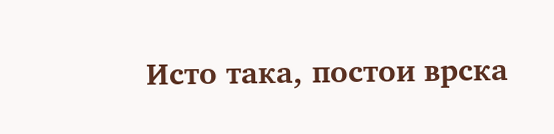Исто така, постои врска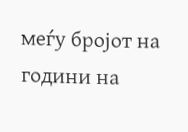меѓу бројот на години на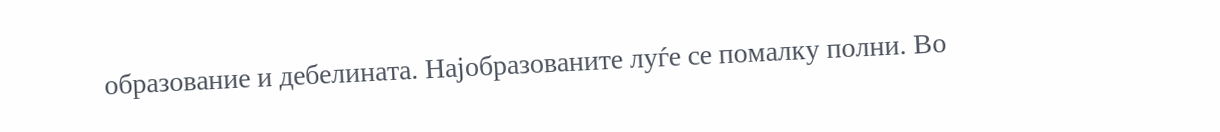образование и дебелината. Најобразованите луѓе се помалку полни. Во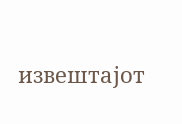извештајот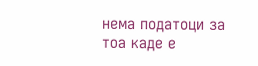нема податоци за тоа каде е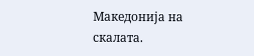Македонија на скалата.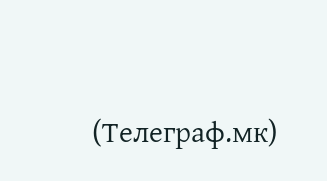(Телеграф.мк)